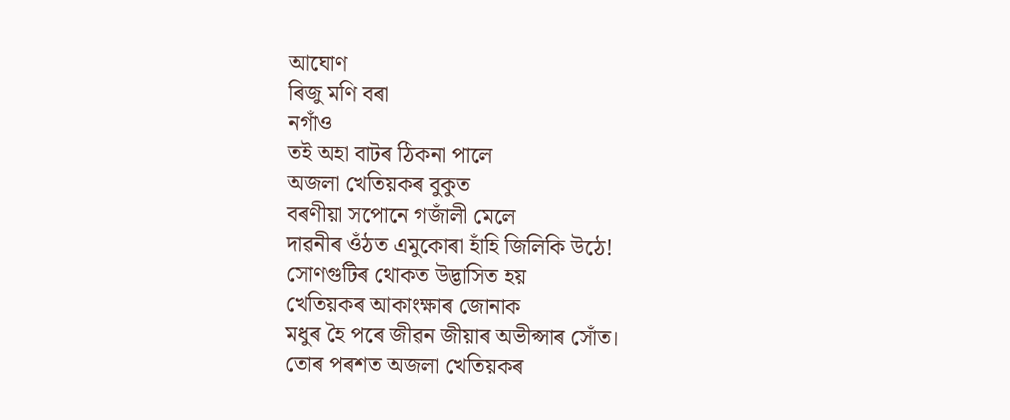আঘোণ
ৰিজু মণি বৰা
নগাঁও
তই অহা বাটৰ ঠিকনা পালে
অজলা খেতিয়কৰ বুকুত
বৰণীয়া সপোনে গজাঁলী মেলে
দাৱনীৰ ওঁঠত এমুকোৰা হাঁহি জিলিকি উঠে!
সোণগুটিৰ থোকত উদ্ভাসিত হয়
খেতিয়কৰ আকাংক্ষাৰ জোনাক
মধুৰ হৈ পৰে জীৱন জীয়াৰ অভীপ্সাৰ সোঁত।
তোৰ পৰশত অজলা খেতিয়কৰ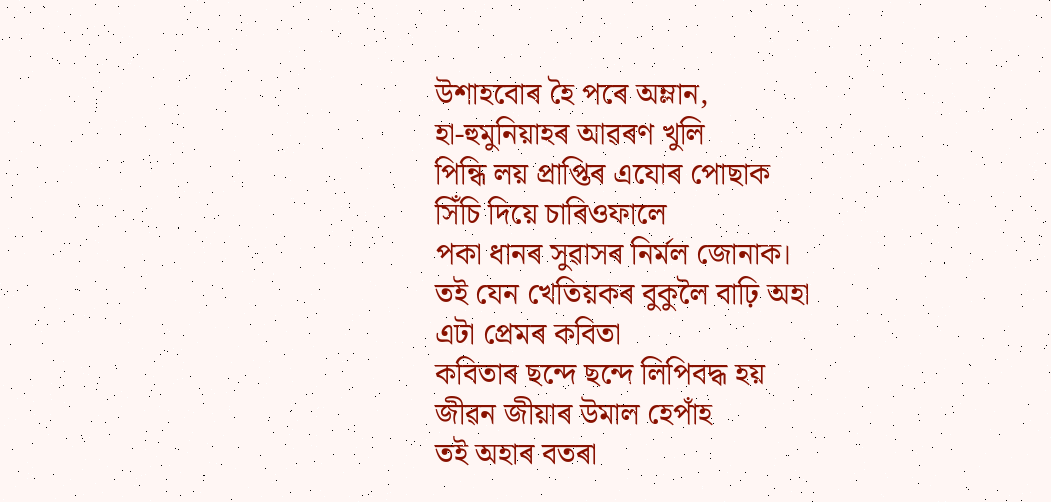উশাহবোৰ হৈ পৰে অম্লান,
হা-হুমুনিয়াহৰ আৱৰণ খুলি
পিন্ধি লয় প্ৰাপ্তিৰ এযোৰ পোছাক
সিঁচি দিয়ে চাৰিওফালে
পকা ধানৰ সুৱাসৰ নিৰ্মল জোনাক।
তই যেন খেতিয়কৰ বুকুলৈ বাঢ়ি অহা
এটা প্ৰেমৰ কবিতা
কবিতাৰ ছন্দে ছন্দে লিপিবদ্ধ হয়
জীৱন জীয়াৰ উমাল হেপাঁহ
তই অহাৰ বতৰা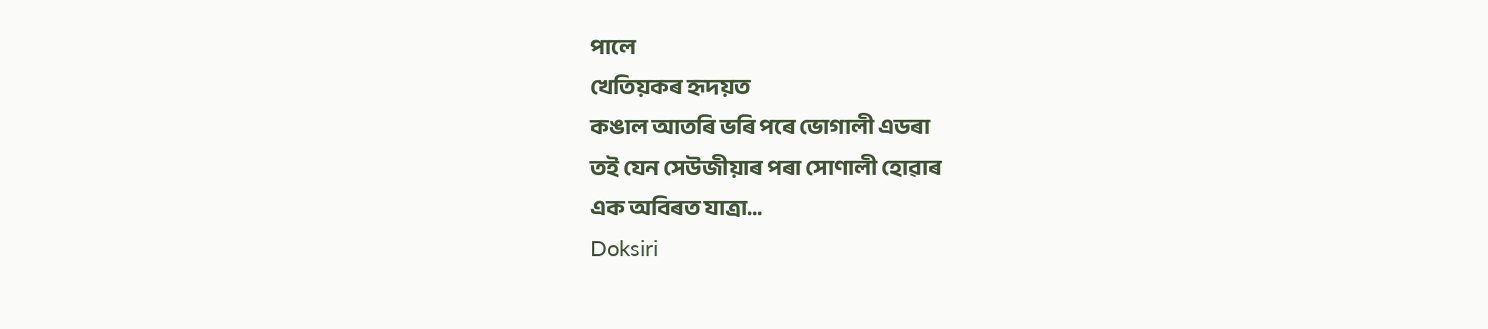পালে
খেতিয়কৰ হৃদয়ত
কঙাল আতৰি ভৰি পৰে ভোগালী এডৰা
তই যেন সেউজীয়াৰ পৰা সোণালী হোৱাৰ
এক অবিৰত যাত্ৰা…
Doksiri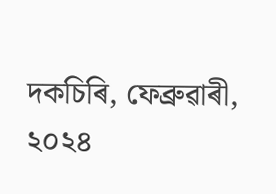দকচিৰি, ফেব্ৰুৱাৰী, ২০২৪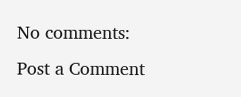No comments:
Post a Comment